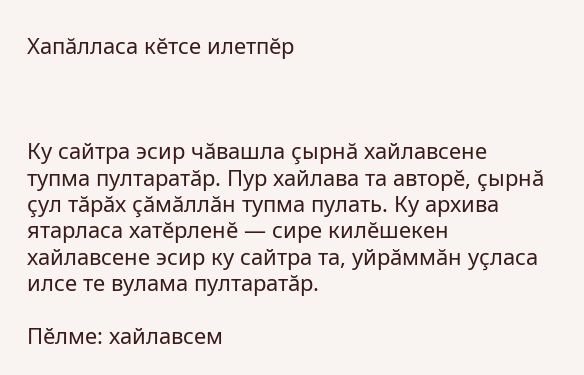Хапăлласа кĕтсе илетпĕр



Ку сайтра эсир чăвашла çырнă хайлавсене тупма пултаратăр. Пур хайлава та авторĕ, çырнă çул тăрăх çăмăллăн тупма пулать. Ку архива ятарласа хатĕрленĕ — сире килĕшекен хайлавсене эсир ку сайтра та, уйрăммăн уçласа илсе те вулама пултаратăр.

Пӗлме: хайлавсем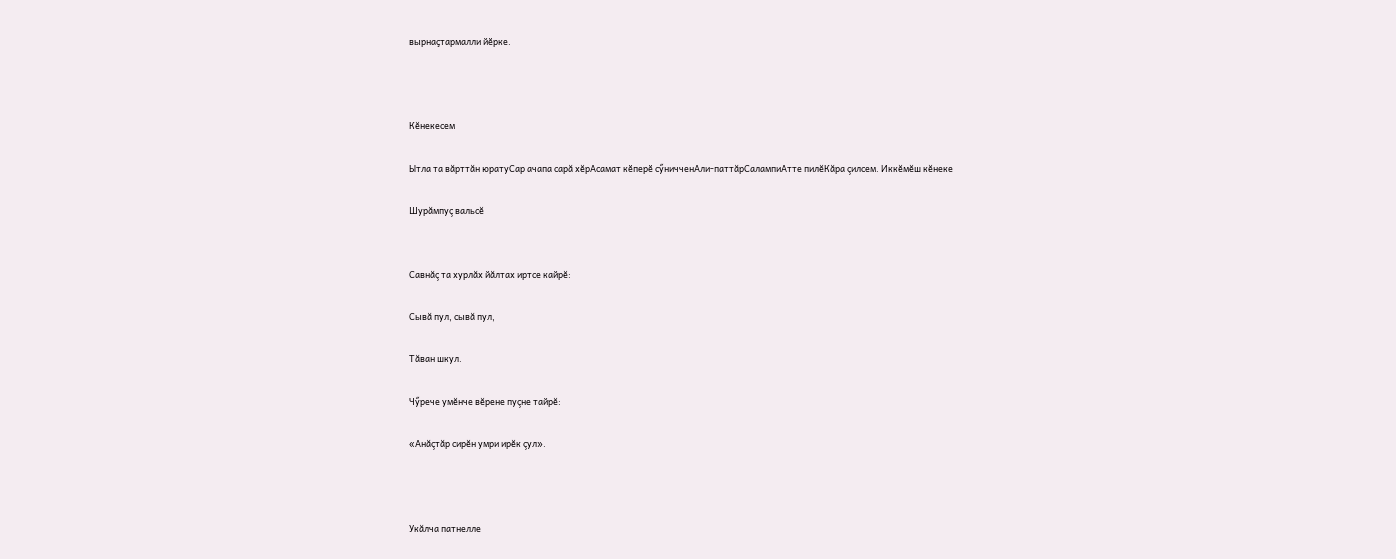вырнаҫтармалли йӗрке.



Кĕнекесем

Ытла та вăрттăн юратуСар ачапа сарă хĕрАсамат кӗперӗ сӳничченАли-паттăрСалампиАтте пилĕКăра çилсем. Иккĕмĕш кĕнеке

Шурăмпуç вальсĕ


Савнăç та хурлăх йăлтах иртсе кайрĕ:

Сывă пул, сывă пул,

Тăван шкул.

Чӳрече умĕнче вĕрене пуçне тайрĕ:

«Анăçтăр сирĕн умри ирĕк çул».



Укăлча патнелле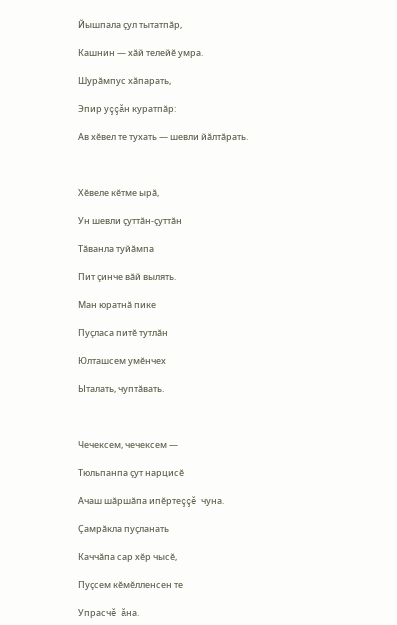Йышпала çул тытатпăр,

Кашнин — хăй телейĕ умра.

Шурăмпус хăпарать,

Эпир уççăн куратпăр:

Ав хĕвел те тухать — шевли йăлтăрать.



Хĕвеле кĕтме ырă,

Ун шевли çуттăн-çуттăн

Тăванла туйăмпа

Пит çинче вăй вылять.

Ман юратнă пике

Пуçласа питĕ тутлăн

Юлташсем умĕнчех

Ыталать, чуптăвать.



Чечексем, чечексем —

Тюльпанпа çут нарцисĕ

Ачаш шăршăпа ипĕртеççĕ чуна.

Çамрăкла пуçланать

Каччăпа сар хĕр чысĕ,

Пуçсем кĕмĕлленсен те

Упрасчĕ ăна.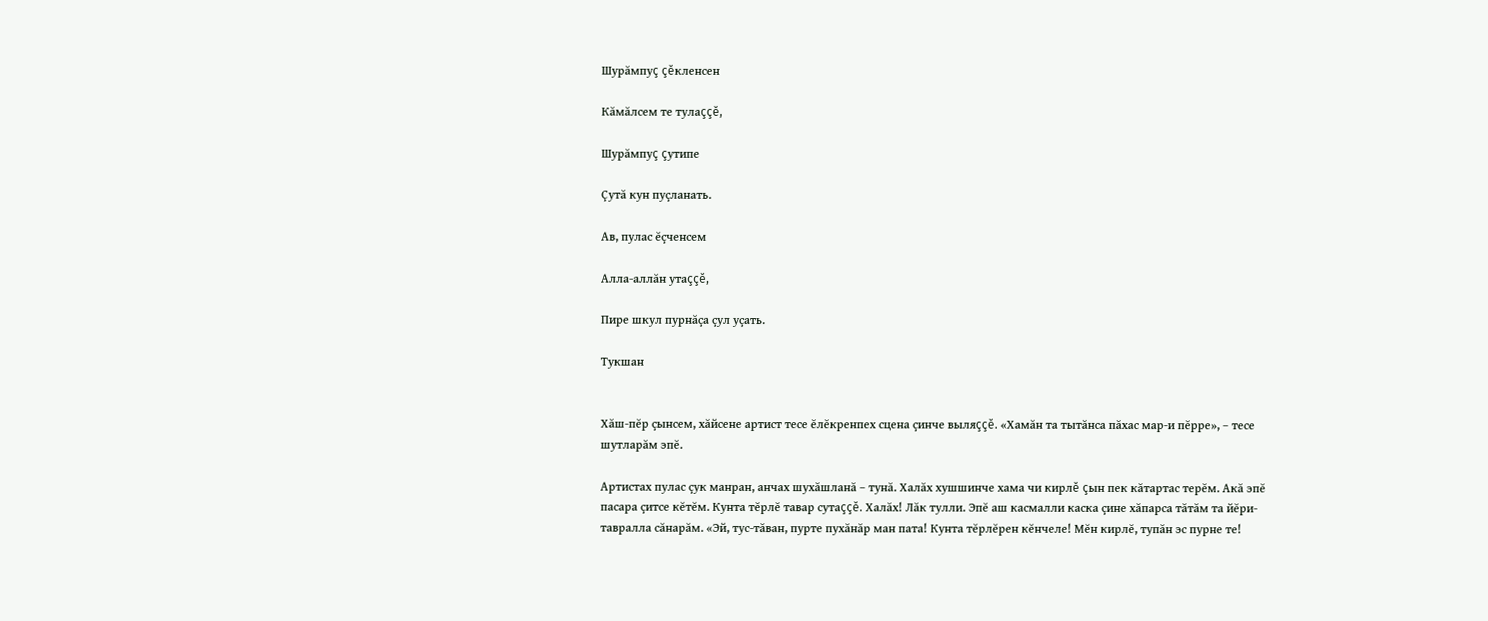Шурăмпуç çĕкленсен

Кăмăлсем те тулаççĕ,

Шурăмпуç çутипе

Çутă кун пуçланать.

Ав, пулас ĕçченсем

Алла-аллăн утаççĕ,

Пире шкул пурнăçа çул уçать.

Тукшан


Хăш-пĕр çынсем, хăйсене артист тесе ĕлĕкренпех сцена çинче выляççĕ. «Хамăн та тытăнса пăхас мар-и пĕрре», – тесе шутларăм эпĕ.

Артистах пулас çук манран, анчах шухăшланă – тунă. Халăх хушшинче хама чи кирлĕ çын пек кăтартас терĕм. Акă эпĕ пасара çитсе кĕтĕм. Кунта тĕрлĕ тавар сутаççĕ. Халăх! Лăк тулли. Эпĕ аш касмалли каска çине хăпарса тăтăм та йĕри-тавралла сăнарăм. «Эй, тус-тăван, пурте пухăнăр ман пата! Кунта тĕрлĕрен кĕнчеле! Мĕн кирлĕ, тупăн эс пурне те!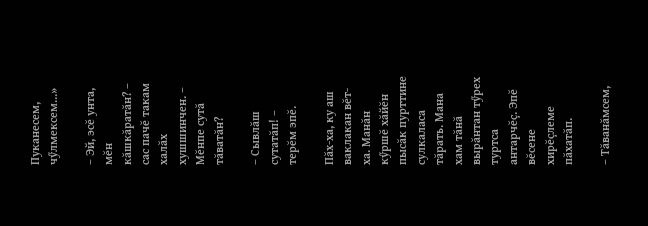Пуканесем, чӳлмексем...»

– Эй, эсĕ унта, мĕн кăшкăратăн? – сас пачĕ такам халăх хушшинчен. – Мĕнпе сутă тăватăн?

– Сывлăш сутатăп! – терĕм эпĕ.

Пăх-ха, ку аш ваклакан вĕт-ха. Манăн кӳршĕ хăйĕн пысăк пурттине сулкаласа тăрать. Мана хам тăнă вырăнтан тӳрех туртса антарчĕç. Эпĕ вĕсене хирĕçлеме пăхатăп.

– Тăванăмсем,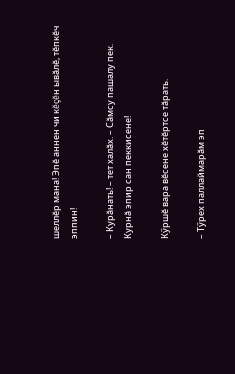шеллĕр мана! Эпĕ аннен чи кĕçĕн ывăлĕ, тĕпкĕч эппин!

– Курăнать! – тет халăх. – Сăмсу пашалу пек. Курнă эпир сан пеккисене!

Кӳршĕ вара вĕсене хĕтĕртсе тăрать.

– Тӳрех паллаймарăм эп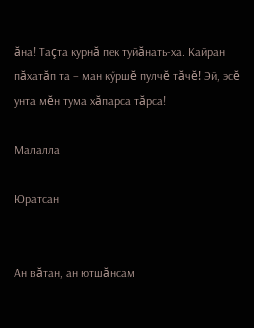ăна! Таçта курнă пек туйăнать-ха. Кайран пăхатăп та – ман кӳршĕ пулчĕ тăчĕ! Эй, эсĕ унта мĕн тума хăпарса тăрса!

Малалла

Юратсан


Ан вăтан, ан ютшăнсам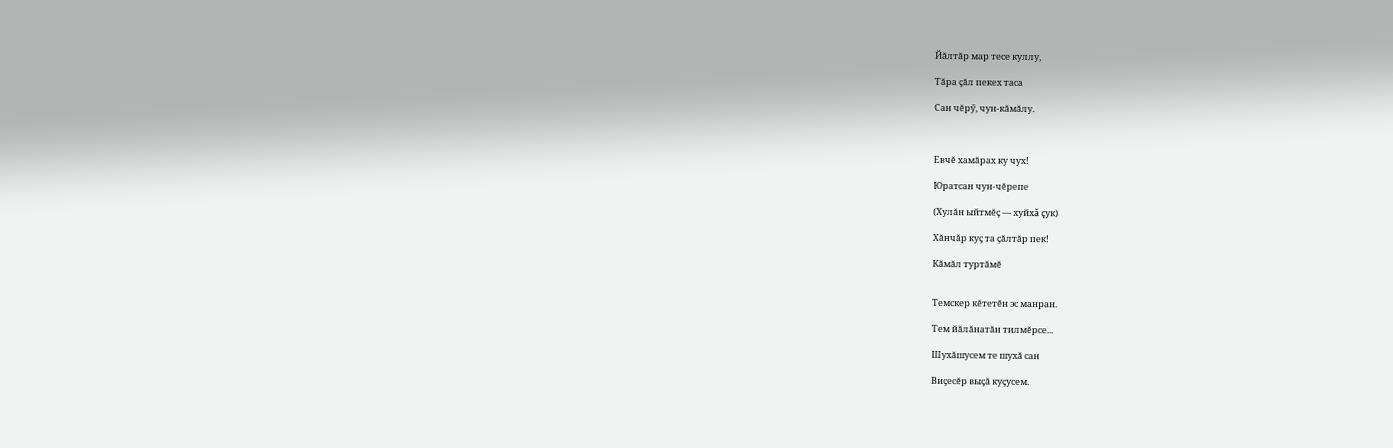Йăлтăр мар тесе куллу,

Тăра çăл пекех таса

Сан чĕрӳ, чун-кăмăлу.



Евчĕ хамăрах ку чух!

Юратсан чун-чĕрепе

(Хулăн ыйтмĕç — хуйхă çук)

Хăнчăр куç та çăлтăр пек!

Кăмăл туртăмĕ


Темскер кĕтетĕн эс манран.

Тем йăлăнатăн тилмĕрсе...

Шухăшусем те шухă сан

Виçесĕр выçă куçусем.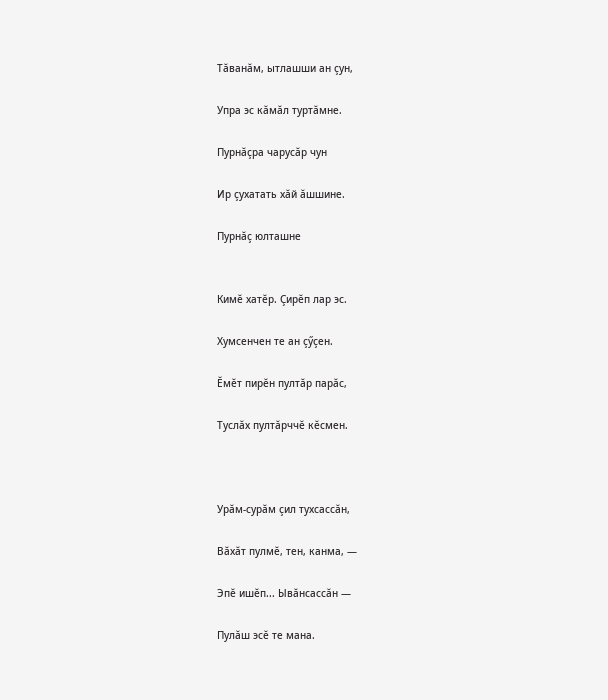Тăванăм, ытлашши ан çун,

Упра эс кăмăл туртăмне.

Пурнăçра чарусăр чун

Ир çухатать хăй ăшшине.

Пурнăç юлташне


Кимĕ хатĕр. Çирĕп лар эс.

Хумсенчен те ан çӳçен.

Ĕмĕт пирĕн пултăр парăс,

Туслăх пултăрччĕ кĕсмен.



Урăм-сурăм çил тухсассăн,

Вăхăт пулмĕ, тен, канма, —

Эпĕ ишĕп... Ывăнсассăн —

Пулăш эсĕ те мана.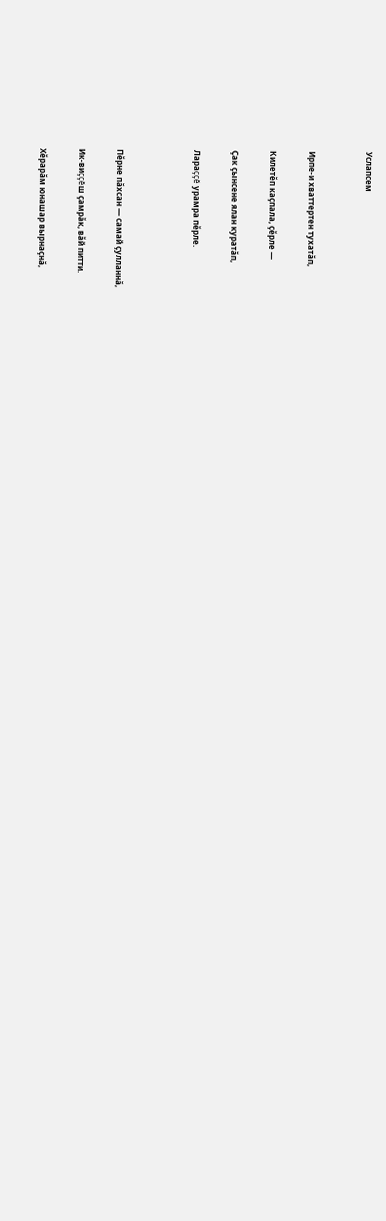Услапсем


Ирпе-и хваттертен тухатăп,

Килетĕп каçпала, çĕрле —

Çак çынсене ялан куратăп,

Лараççĕ урамра пĕрле.



Пĕрне пăхсан — самай çулланнă,

Ик-виççĕш çамрăк, вăй питти.

Хĕрарăм юнашар вырнаçнă,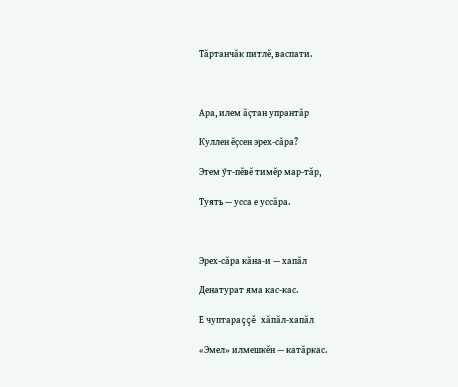Тăртанчăк питлĕ, васпати.



Ара, илем ăçтан упрантăр

Куллен ĕçсен эрех-сăра?

Этем ӳт-пĕвĕ тимĕр мар-тăр,

Туять — усса е уссăра.



Эрех-сăра кăна-и — хапăл

Денатурат яма кас-кас.

Е чуптараççĕ хăпăл-хапăл

«Эмел» илмешкĕн — катăркас.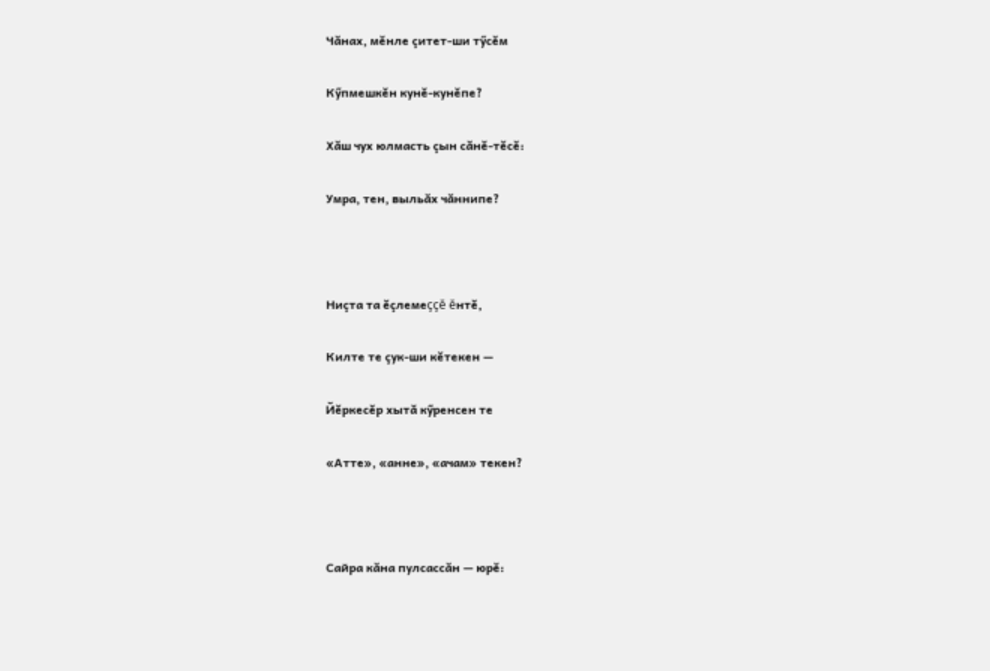Чăнах, мĕнле çитет-ши тӳсĕм

Кӳпмешкĕн кунĕ-кунĕпе?

Хăш чух юлмасть çын сăнĕ-тĕсĕ:

Умра, тен, выльăх чăннипе?



Ниçта та ĕçлемеççĕ ĕнтĕ,

Килте те çук-ши кĕтекен —

Йĕркесĕр хытă кӳренсен те

«Атте», «анне», «ачам» текен?



Сайра кăна пулсассăн — юрĕ: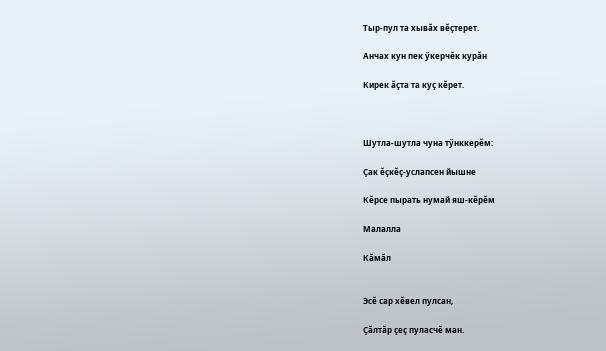Тыр-пул та хывăх вĕçтерет.

Анчах кун пек ӳкерчĕк курăн

Кирек ăçта та куç кĕрет.



Шутла-шутла чуна тӳнккерĕм:

Çак ĕçкĕç-услапсен йышне

Кĕрсе пырать нумай яш-кĕрĕм

Малалла

Кăмăл


Эсĕ сар хĕвел пулсан,

Çăлтăр çеç пуласчĕ ман.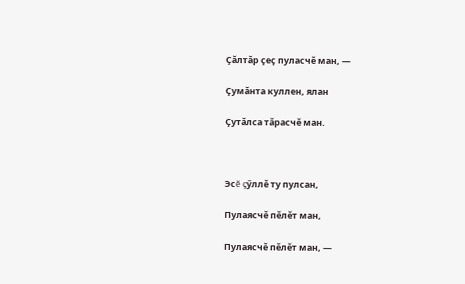Çăлтăр çеç пуласчĕ ман, —

Çумăнта куллен, ялан

Çутăлса тăрасчĕ ман.



Эсĕ çӳллĕ ту пулсан,

Пулаясчĕ пĕлĕт ман,

Пулаясчĕ пĕлĕт ман, —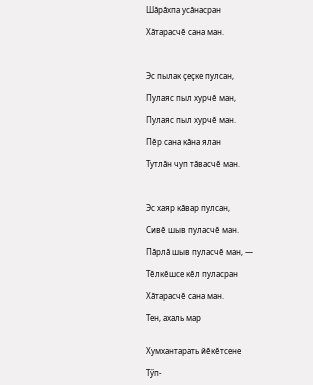Шăрăхпа усăнасран

Хăтарасчĕ сана ман.



Эс пылак çеçке пулсан,

Пулаяс пыл хурчĕ ман,

Пулаяс пыл хурчĕ ман.

Пĕр сана кăна ялан

Тутлăн чуп тăвасчĕ ман.



Эс хаяр кăвар пулсан,

Сивĕ шыв пуласчĕ ман.

Пăрлă шыв пуласчĕ ман, —

Тĕлкĕшсе кĕл пуласран

Хăтарасчĕ сана ман.

Тен, ахаль мар


Хумхантарать йĕкĕтсене

Тӳп-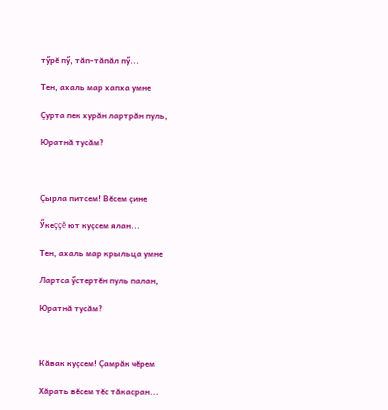тӳрĕ пӳ, тăп-тăпăл пӳ...

Тен, ахаль мар хапха умне

Çурта пек хурăн лартрăн пуль,

Юратнă тусăм?



Çырла питсем! Вĕсем çине

Ӳкеççĕ ют куçсем ялан...

Тен, ахаль мар крыльца умне

Лартса ӳстертĕн пуль палан,

Юратнă тусăм?



Кăвак куçсем! Çамрăк чĕрем

Хăрать вĕсем тĕс тăкасран...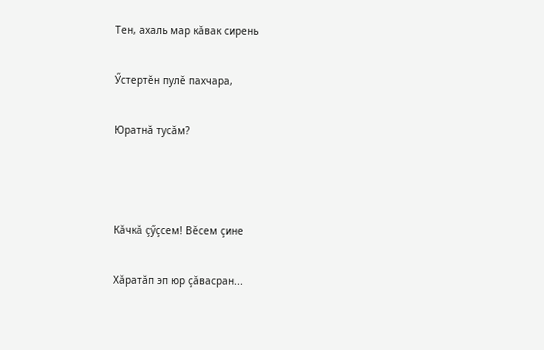Тен, ахаль мар кăвак сирень

Ӳстертĕн пулĕ пахчара,

Юратнă тусăм?



Кăчкă çӳçсем! Вĕсем çине

Хăратăп эп юр çăвасран...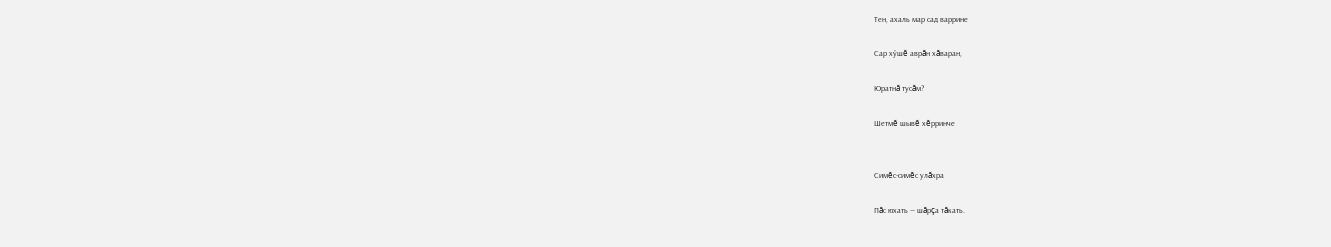Тен, ахаль мар сад варрине

Сар хӳшĕ аврăн хăваран,

Юратнă тусăм?

Шетмĕ шывĕ хĕрринче


Симĕс-симĕс улăхра

Пăс юхать — шăрçа тăкать.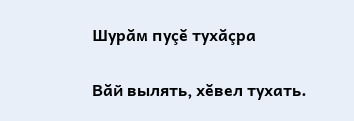Шурăм пуçĕ тухăçра

Вăй вылять, хĕвел тухать.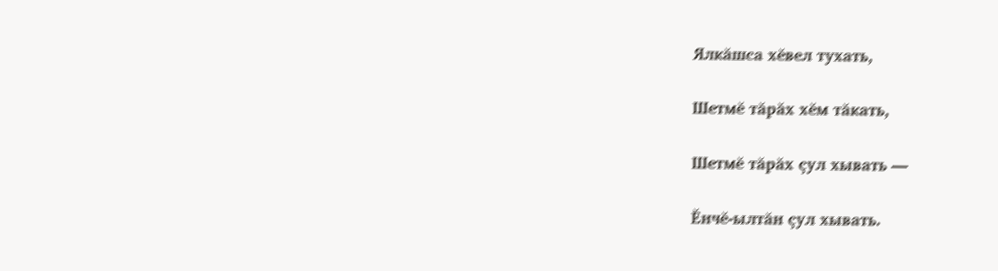Ялкăшса хĕвел тухать,

Шетмĕ тăрăх хĕм тăкать,

Шетмĕ тăрăх çул хывать —

Ĕнчĕ-ылтăн çул хывать.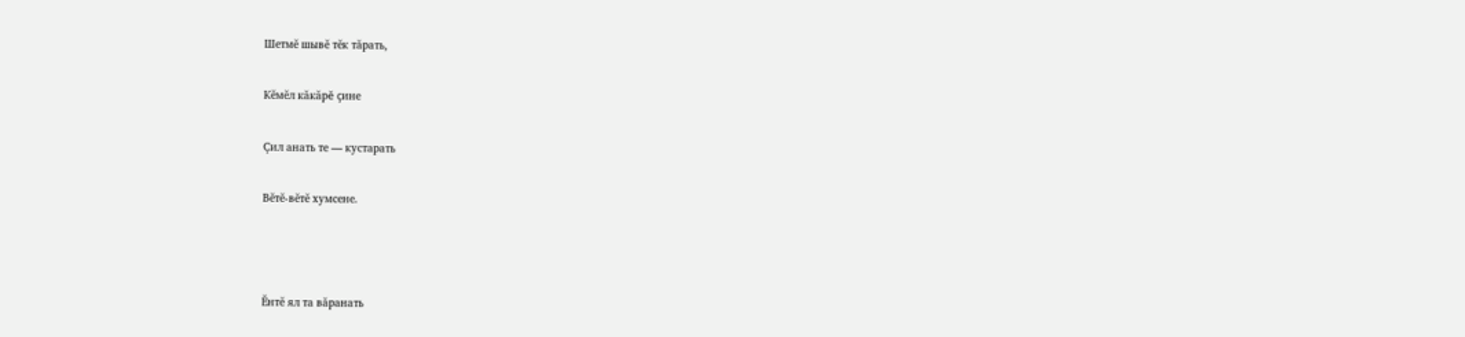Шетмĕ шывĕ тĕк тăрать,

Кĕмĕл кăкăрĕ çине

Çил анать те — кустарать

Вĕтĕ-вĕтĕ хумсене.



Ĕнтĕ ял та вăранать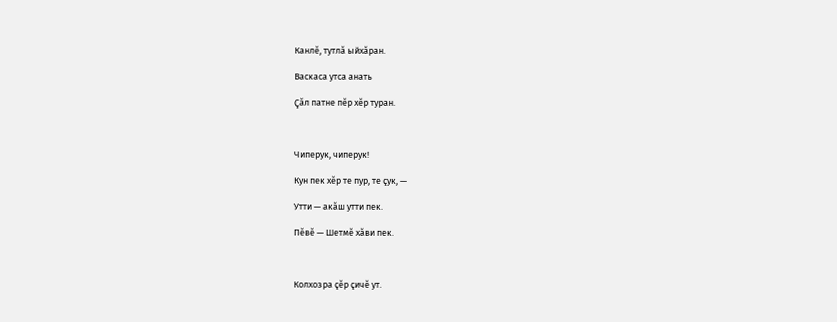Канлĕ, тутлă ыйхăран.

Васкаса утса анать

Çăл патне пĕр хĕр туран.



Чиперук, чиперук!

Кун пек хĕр те пур, те çук, —

Утти — акăш утти пек.

Пĕвĕ — Шетмĕ хăви пек.



Колхозра çĕр çичĕ ут.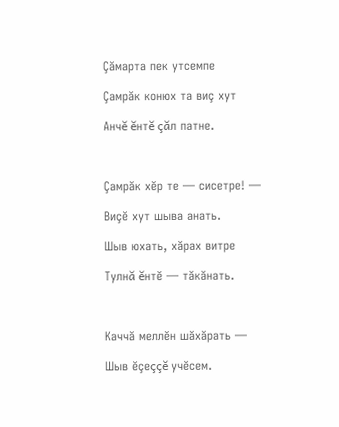Çăмарта пек утсемпе

Çамрăк конюх та виç хут

Анчĕ ĕнтĕ çăл патне.



Çамрăк хĕр те — сисетре! —

Виçĕ хут шыва анать.

Шыв юхать, хăрах витре

Тулнă ĕнтĕ — тăкăнать.



Каччă меллĕн шăхăрать —

Шыв ĕçеççĕ учĕсем.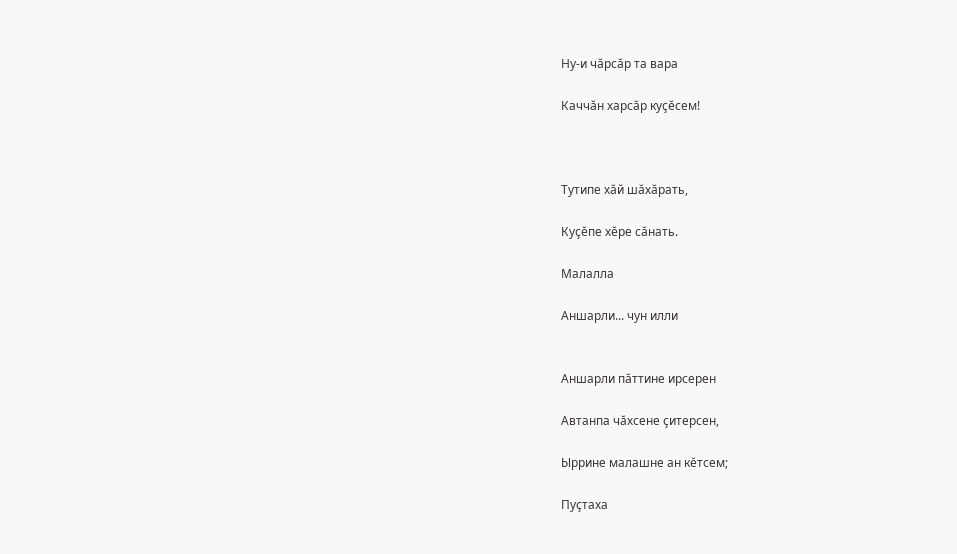Ну-и чăрсăр та вара

Каччăн харсăр куçĕсем!



Тутипе хăй шăхăрать,

Куçĕпе хĕре сăнать.

Малалла

Аншарли... чун илли


Аншарли пăттине ирсерен

Автанпа чăхсене çитерсен,

Ыррине малашне ан кĕтсем;

Пуçтаха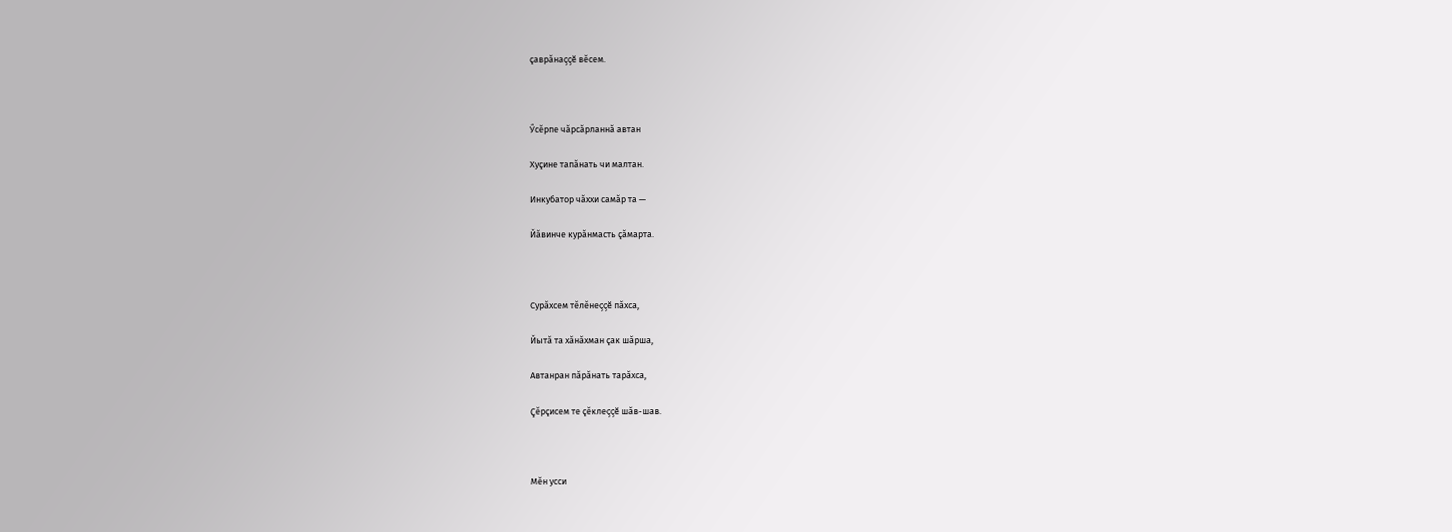çаврăнаççĕ вĕсем.



Ӳсĕрпе чăрсăрланнă автан

Хуçине тапăнать чи малтан.

Инкубатор чăххи самăр та —

Йăвинче курăнмасть çăмарта.



Сурăхсем тĕлĕнеççĕ пăхса,

Йытă та хăнăхман çак шăрша,

Автанран пăрăнать тарăхса,

Çĕрçисем те çĕклеççĕ шăв-шав.



Мĕн усси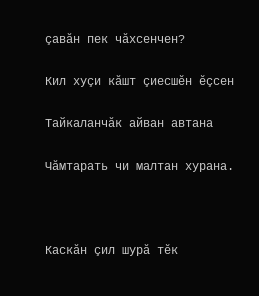çавăн пек чăхсенчен?

Кил хуçи кăшт çиесшĕн ĕçсен

Тайкаланчăк айван автана

Чăмтарать чи малтан хурана.



Каскăн çил шурă тĕк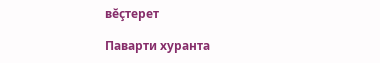вĕçтерет

Паварти хуранта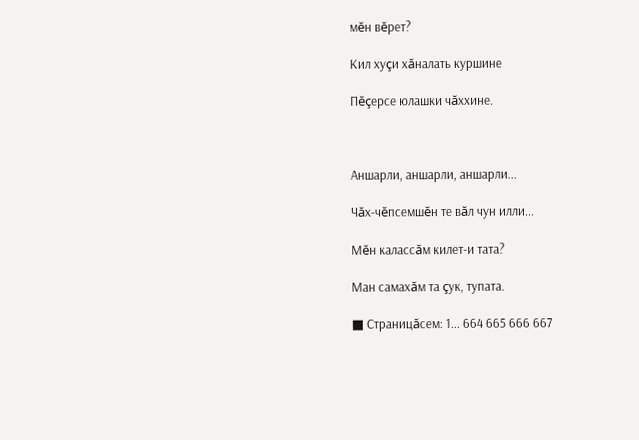мĕн вĕрет?

Кил хуçи хăналать куршине

Пĕçерсе юлашки чăххине.



Аншарли, аншарли, аншарли...

Чăх-чĕпсемшĕн те вăл чун илли...

Мĕн калассăм килет-и тата?

Ман самахăм та çук, тупата.

■ Страницăсем: 1... 664 665 666 667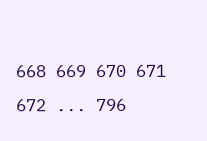668 669 670 671 672 ... 796